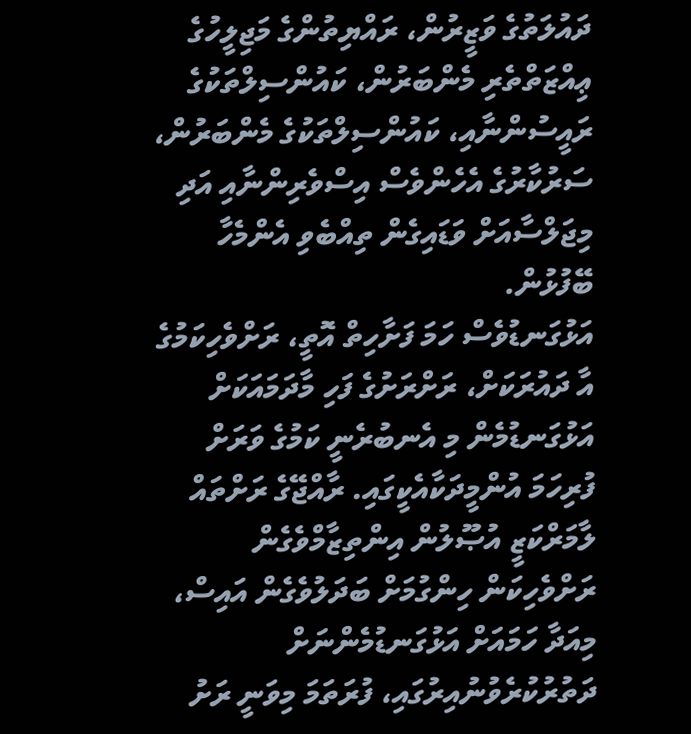ދައުލަތުގެ ވަޒީރުން، ރައްޔިތުންގެ މަޖިލީހުގެ ޢިއްޒަތްތެރި މެންބަރުން، ކައުންސިލްތަކުގެ ރައީސުންނާއި، ކައުންސިލްތަކުގެ މެންބަރުން، ސަރުކާރުގެ އެހެންވެސް އިސްވެރިންނާއި އަދި މިޖަލްސާއަށް ވަޑައިގެން ތިއްބެވި އެންމެހާ ބޭފުޅުން.
އަޅުގަނޑުވެސް ހަމަ ފަށާހިތް އޮތީ، ރަށްވެހިކަމުގެ އާ ދައުރަކަށް، ރަށްރަށުގެ ފަހި މާދަމައަކަށް އަޅުގަނޑުމެން މި އެނބުރެނީ ކަމުގެ ވަރަށް ފުރިހަމަ އުންމީދަކާއެކީގައި. ރާއްޖޭގެ ރަށްތައް ލާމަރްކަޒީ އުޞޫލުން އިންތިޒާމްވެގެން ރަށްވެހިކަން ހިންގުމަށް ބަދަލުވެގެން އައިސް، މިއަދާ ހަމައަށް އަޅުގަނޑުމެންނަށް ދަތުރުކުރެވުނުއިރުގައި، ފުރަތަމަ މިވަނީ ރަށު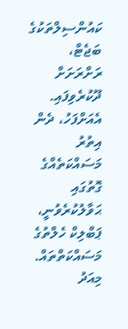ކައުންސިލްތަކުގެ ބަޖެޓް، ރަށްރަށަށް ދޫކުރެވިފައި. އެއަށްފަހު، ދެން އިތުރު މަސައްކަތެއްގެ ގޮތުގައި ޙަވާލުކުރެވުނީ، ޕަބްލިކް ހެލްތުގެ މަސައްކަތްތައް.
މިއަދު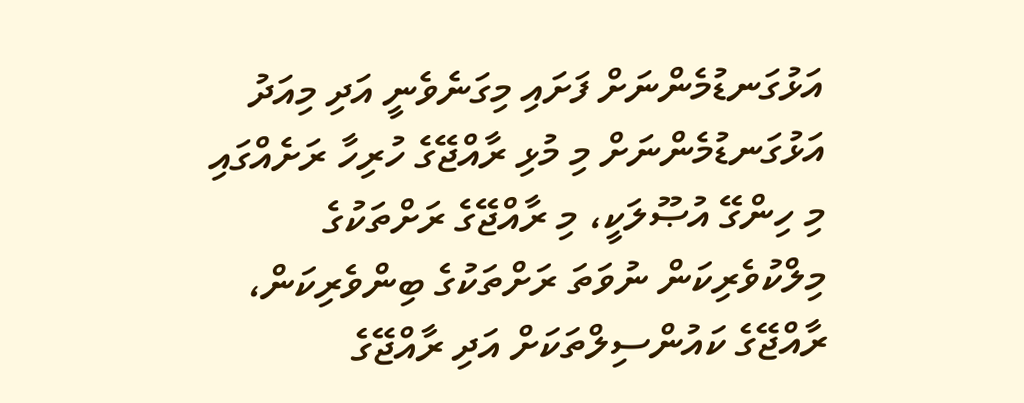އަޅުގަނޑުމެންނަށް ފަށައި މިގަނެވެނީ އަދި މިއަދު އަޅުގަނޑުމެންނަށް މި މުޅި ރާއްޖޭގެ ހުރިހާ ރަށެއްގައި މި ހިންގޭ އުޞޫލަކީ، މި ރާއްޖޭގެ ރަށްތަކުގެ މިލްކުވެރިކަން ނުވަތަ ރަށްތަކުގެ ބިންވެރިކަން، ރާއްޖޭގެ ކައުންސިލްތަކަށް އަދި ރާއްޖޭގެ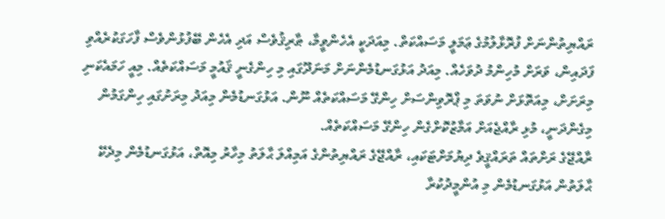ރައްޔިތުންނަށް ފުރޮޅާލުމުގެ ޢަމަލީ މަސައްކަތް. މިއަދަކީ އެހެންވީމާ، ޠާރިޤުވެސް އަދި އެހެން ބޭފުޅުންވެސް ފާހަގަކުރެއްވި ފަދައިން، ވަރަށް މުހިންމު ދުވަހެއް. މިއަދު އަޅުގަނޑުމެންނަށް މަނަދޫގައި މި ހިންގެނީ ޤައުމީ މަސައްކަތެއް. މިއީ ހަމައެކަނި މިރަށަށް، މިއަތޮޅަށް ނުވަތަ މި ޕްރޮވިންސަށް ހިންގޭ މަސައްކަތެއް ނޫން. އަޅުގަނޑުމެން މިއަދު މިރަށުގައި ހިންގަމުން މިގެންދަނީ، މުޅި ރާއްޖެއަށް އަމާޒުކޮށްގެން ހިންގޭ މަސައްކަތެއް.
ރާއްޖޭގެ ރަށްތައް ތަރައްޤީވެ ދިޔުމަށްޓަކައި، ރާއްޖޭގެ ރައްޔިތުންގެ އަމިއްލަ ޙާލަތު މިހާރު މިއޮތް، އަޅުގަނޑުމެން މިދެކޭ ޙާލަތުން އަޅުގަނޑުމެން މި އުންމީދުކުރާ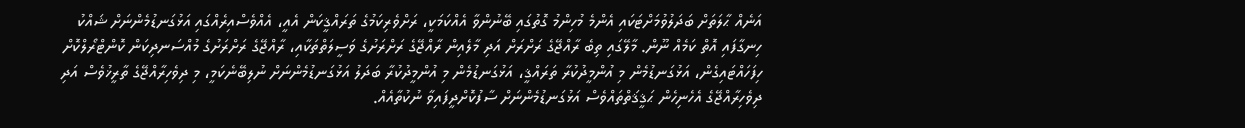އަނެއް ޙާލަތަށް ބަދަލުވުމަށްޓަކައި އެންމެ މުހިންމު ގޮތުގައި ބޭނުންވާ އެއްކަމަކީ، ރަށްވެރިކަމުގެ ތަރައްޤީކަން އެއީ، އެއްވެސްއިރެއްގައި އަޅުގަނޑުމެންނަށް ޝައްކު ހިނގާފައި އޮތް ކަމެއް ނޫން. މާލޭގައި ތިބެ ރާއްޖޭގެ ރަށްރަށް އަދި މާލެއިން ރާއްޖޭގެ ރަށްރަށުގެ ވަސީލަތްތަކާއި، ރާއްޖޭގެ ރަށްރަށުގެ މުއްސަނދިކަން ކޮންޓްރޯލްކޮށް ހިފަހައްޓައިގެން، އަޅުގަނޑުމެން މި އުންމީދުކުރާ ތަރައްޤީ، އަޅުގަނޑުމެން މި އުންމީދުކުރާ ބަދަލު އަޅުގަނޑުމެންނަށް ނުލިބޭނެކަމީ، މި ދިވެހިރާއްޖޭގެ ތާރީޚުވެސް އަދި ދިވެހިރާއްޖޭގެ އެހެނިހެން ޙަޤީޤަތްތައްވެސް އަޅުގަނޑުމެންނަށް ސާފުކޮށްދީފައިވާ ނުކުތާއެއް.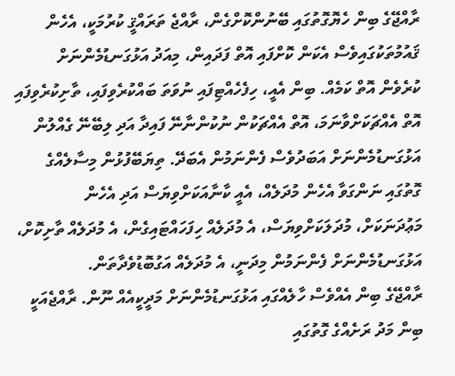ރާއްޖޭގެ ބިން ހެޔޮގޮތުގައި ބޭނުންކޮށްގެން، ރާއްޖެ ތަރައްޤީ ކުރުމަކީ، އެހެން ޤައުމުތަކުގައިވެސް އެކަން ކޮށްފައި އޮތް ފަދައިން، މިއަދު އަޅުގަނޑުމެންނަށް ކުރެވެން އޮތް ކަމެއް. ބިން އެއީ، ހިފެހެއްޓިފައި ނުވަތަ ބައްކުރެވިފައި، ތާށިކުރެވިފައި އޮތް އެއްޗަކަށްވާނަމަ، އޮތް އެއްޗަކުން ނުކުންނާނޭ ފައިދާ އަދި ލިބޭނޭ ގެއްލުން އަޅުގަނޑުމެންނަށް އަބަދުވެސް ފެންނަމުން އެބަދޭ. ތިޔަބޭފުޅުން މިސާލެއްގެ ގޮތުގައި ނަންގަވާ އެހެން މުދަލެއް، އެއީ ކާނާއަކަށްވިޔަސް އަދި އެހެން މަޢުދަނަކަށް، މުދަލަކަށްވިޔަސް، އެ މުދަލެއް ހިފަހައްޓައިގެން، އެ މުދަލެއް ތާށިކޮށް، އަޅުގަނޑުމެންނަށް ފެންނަމުން މިދަނީ، އެ މުދަލެއް އަގުބޮޑުވެދާތަން.
ރާއްޖޭގެ ބިން އެއްވެސް ހާލެއްގައި އަޅުގަނޑުމެންނަށް މަދީކީއެއް ނޫން. ރާއްޖެއަކީ ބިން މަދު ރަށެއްގެ ގޮތުގައި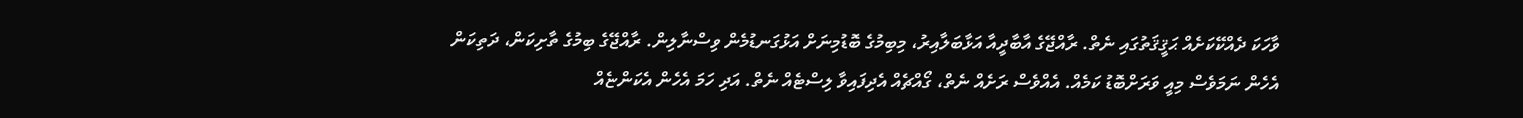ވާހަކަ ދެއްކޭކަށެއް ޙަޤީޤަތުގައި ނެތް. ރާއްޖޭގެ އާބާދީއާ އަޅާބަލާއިރު، މިބިމުގެ ބޮޑުމިނަށް އަޅުގަނޑުމެން ވިސްނާލިން. ރާއްޖޭގެ ބިމުގެ ތާށިކަން، ދަތިކަން އެހެން ނަމަވެސް މިއީ ވަރަށްބޮޑު ކަމެއް. އެއްވެސް ރަށެއް ނެތް، ގޯއްޗެއް އެދިފައިވާ ލިސްޓެއް ނެތް. އަދި ހަމަ އެހެން އެކަންޏެއް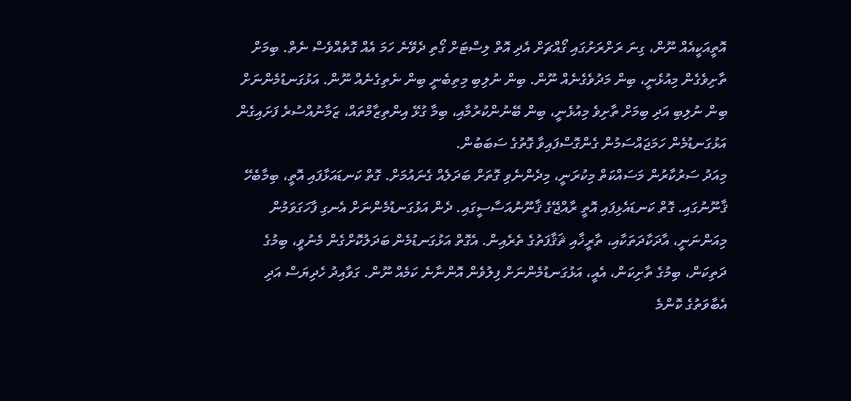އޮތީއަކީއެއް ނޫން، ގިނަ ރަށްރަށުގައި ގޯއްޗަށް އެދި އޮތް ލިސްޓަށް ގޯތި ދެވޭނެ ހަމަ އެއް ގޮތެއްވެސް ނެތް. ބިމަށް ތާށިވެގެން މިއުޅެނީ، ބިން މަދުވެގެނެއް ނޫން. ބިން ނުލިބި މިތިބެނީ ބިން ނެތިގެނެއް ނޫން. އަޅުގަނޑުމެންނަށް ބިން ނުލިބި އަދި ބިމަށް ތާށިވެ މިއުޅެނީ، ބިން ބޭނުންކުރުމާއި، ބިމާ ގުޅޭ އިންތިޒާމްތައް، ޒަމާނުއްސުރެ ފަށައިގެން އަޅުގަނޑުމެން ހަމަޖައްސަމުން ގެންގޮސްފައިވާ ގޮތުގެ ސަބަބުން.
މިއަދު ސަރުކާރުން މަސައްކަތް މިކުރަނީ، މިދެންނެވި ގޮތަށް ބަދަލެއް ގެނައުމަށް. ގޮތް ކަނޑައަޅާފައި އޮތީ، ބިމާބެހޭ ޤާނޫނުގައި. ގޮތް ކަނޑައެޅިފައި އޮތީ ރާއްޖޭގެ ޤާނޫނުއަސާސީގައި. ދެން އަޅުގަނޑުމެންނަށް އެނގި ފާހަގަވަމުން މިއަންނަނީ، އާދަކާދަތަކާއި، ތާރީޚާއި ޘަޤާފަތުގެ ތެރެއިން. އެގޮތް އަޅުގަނޑުމެން ބަދަލުކޮށްގެން މެނުވީ، ބިމުގެ ދަތިކަން، ބިމުގެ ތާށިކަން، އެއީ، އަޅުގަނޑުމެންނަށް ފިލުވެން އޮންނާނެ ކަމެއް ނޫން. ގަވާއިދު ހެދިޔަސް އަދި އެބާވަތުގެ ކޮންމެ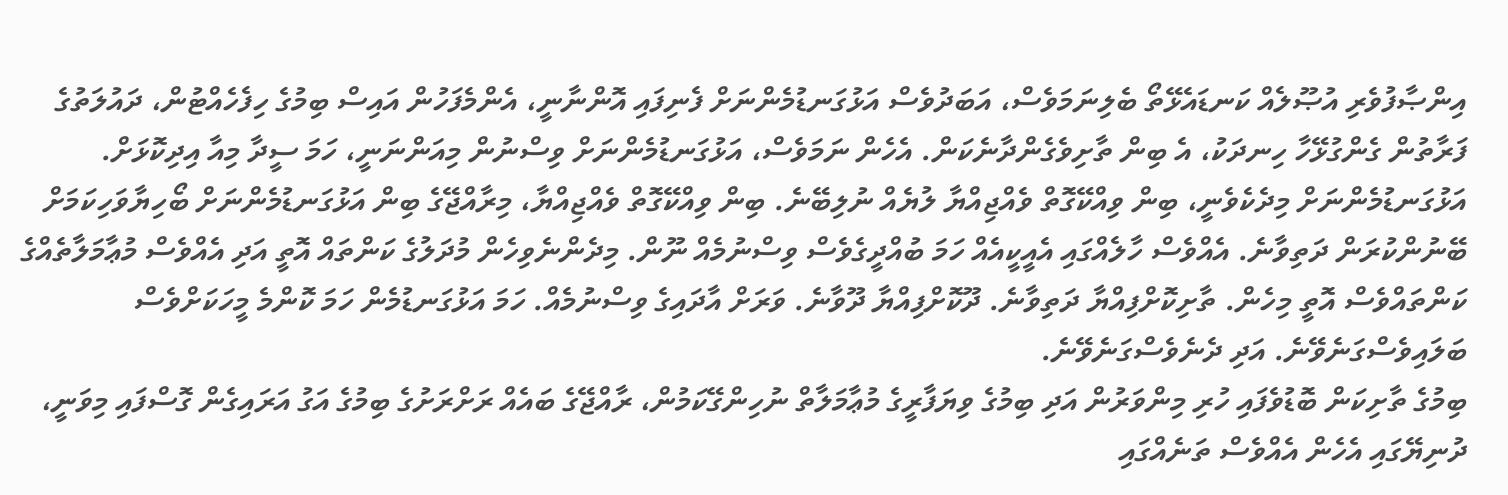އިންޞާފުވެރި އުޞޫލެއް ކަނޑައެޅޭތޯ ބެލިނަމަވެސް، އަބަދުވެސް އަޅުގަނޑުމެންނަށް ފެނިފައި އޮންނާނީ، އެންމެފަހުން އައިސް ބިމުގެ ހިފެހެއްޓުން، ދައުލަތުގެ ފަރާތުން ގެންގުޅޭހާ ހިނދަކު، އެ ބިން ތާށިވެގެންދާނެކަން. އެހެން ނަމަވެސް، އަޅުގަނޑުމެންނަށް ވިސްނުން މިއަންނަނީ، ހަމަ ސީދާ މިއާ އިދިކޮޅަށް. އަޅުގަނޑުމެންނަށް މިދެކެވެނީ، ބިން ވިއްކޭގޮތް ވެއްޖިއްޔާ ލުޔެއް ނުލިބޭނެ. ބިން ވިއްކޭގޮތް ވެއްޖިއްޔާ، މިރާއްޖޭގެ ބިން އަޅުގަނޑުމެންނަށް ބޯހިޔާވަހިކަމަށް ބޭނުންކުރަން ދަތިވާނެ. އެއްވެސް ހާލެއްގައި އެއީކީއެއް ހަމަ ބުއްދީގެވެސް ވިސްނުމެއް ނޫން. މިދެންނެވިހެން މުދަލުގެ ކަންތައް އޮތީ އަދި އެއްވެސް މުޢާމަލާތެއްގެ ކަންތައްވެސް އޮތީ މިހެން. ތާށިކޮށްފިއްޔާ ދަތިވާނެ. ދޫކޮށްފިއްޔާ ދޫވާނެ. ވަރަށް އާދައިގެ ވިސްނުމެއް. ހަމަ އަޅުގަނޑުމެން ހަމަ ކޮންމެ މީހަކަށްވެސް ބަލައިވެސްގަނެވޭނެ. އަދި ދެނެވެސްގަނެވޭނެ.
ބިމުގެ ތާށިކަން ބޮޑުވެފައި ހުރި މިންވަރުން އަދި ބިމުގެ ވިޔަފާރީގެ މުޢާމަލާތް ނުހިންގޭކަމުން، ރާއްޖޭގެ ބައެއް ރަށްރަށުގެ ބިމުގެ އަގު އަރައިގެން ގޮސްފައި މިވަނީ، ދުނިޔޭގައި އެހެން އެއްވެސް ތަނެއްގައި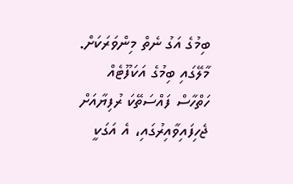ބިމުގެ އަގު ނެތް މިންވަރަކަށް. މާލޭގައި ބިމުގެ އަކަފޫޓެއް ހަތްހާސް ފައްސަތޭކަ ރުފިޔާއަށް ޖެހިފައިވާއިރުގައި، އެ އަގަކީ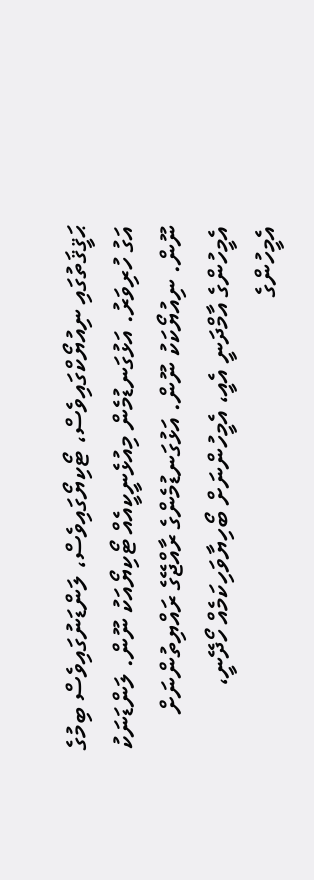ޙަޤީޤަތުގައި ނިއުޔޯކްގައިވެސް، ޓޯކިޔޯގައިވެސް، ލަންޑަނުގައިވެސް ބިމުގެ އަގު ހުރިވަރު. އަޅުގަނޑުމެން މިއުޅެނީކީއެއް ޓޯކިޔޯއަކު ނޫން. ލަންޑަނަކު ނޫން. ނިއުޔޯކަކު ނޫން. އަޅުގަނޑުމެންގެ ރާއްޖޭގެ ރައްޔިތުންނަށް އެމީހުންގެ އާމްދަނީ އެއީ، އެމީހުންނަށް ބޯހިޔާވަހިކަމެއް ހޯދޭނީ، އެމީހުންގެ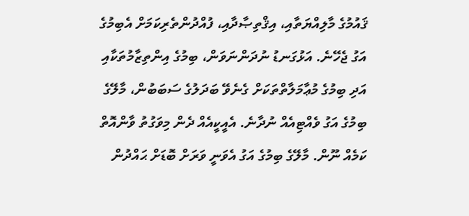ޤައުމުގެ މާލިއްޔަތާއި، އިޤްތިޞާދާއި، ފުއްދުންތެރިކަމަށް އެބިމުގެ އަގު ޖެހޭނެ. އަޅުގަނޑު ނުދަންނަވަން، ބިމުގެ އިންތިޒާމުތަކާއި އަދި ބިމުގެ މުޢާމަލާތްތަކަށް ގެނެވޭ ބަދަލުގެ ސަބަބުން، މާލޭގެ ބިމުގެ އަގު ވެއްޓިއެއް ނުދާނެ. އެއީކީއެއް ދެން މިވަގުތު ވާންއޮތް ކަމެއް ނޫން. މާލޭގެ ބިމުގެ އަގު އެވަނީ ވަރަށް ބޮޑަށް ޙައްދުން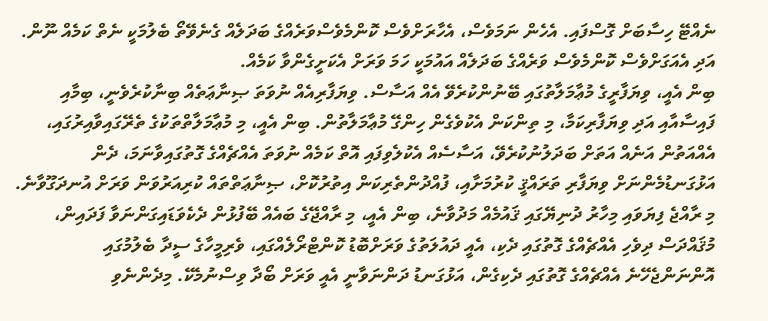ނެއްޓޭ ހިސާބަށް ގޮސްފައި. އެހެން ނަމަވެސް، އެހާރަށްވެސް ކޮންމެވެސްވަރެއްގެ ބަދަލެއް ގެނެވޭތޯ ބެލުމަކީ ނެތް ކަމެއް ނޫން. އަދި އެއަގަށްވެސް ކޮންމެވެސް ވަރެއްގެ ބަދަލެއް އައުމަކީ ހަމަ ވަރަށް އެކަށީގެންވާ ކަމެއް.
ބިން އެއީ، ވިޔަފާރީގެ މުޢާމަލާތުގައި ބޭނުންކުރެވޭ އެއް އަސާސް. ވިޔަފާރިއެއް ނުވަތަ ޞިނާޢަތެއް ބިނާކުރެވެނީ، ބިމާއި ފައިސާއާއި އަދި ވިޔަފާރިކަމާ، މި ތިންކަން އެކުވެގެން ހިންގޭ މުޢާމަލާތުން. ބިން އެއީ، މި މުޢާމަލާތްތަކުގެ ތެރޭގައިވާއިރުގައި، އެއްއަތުން އަނެއް އަތަށް ބަދަލުނުކުރެވޭ، އަސާސެއް އެކުލެވިފައި އޮތް ކަމެއް ނުވަތަ އެއްޗެއްގެ ގޮތުގައިވާނަމަ، ދެން އަޅުގަނޑުމެންނަށް ވިޔަފާރި ތަރައްޤީ ކުރުމަށާއި، ފުއްދުންތެރިކަން އިތުރުކޮށް، ޞިނާޢަތްތައް ކުރިއަރުވަން ވަރަށް އުނދަގޫވާނެ. މި ރާއްޖެ ފިޔަވައި މިހާރު ދުނިޔޭގައި ޤައުމެއް މަދުވާނެ، ބިން އެއީ، މި ރާއްޖޭގެ ބައެއް ބޭފުޅުން ދެކެވަޑައިގަންނަވާ ފަދައިން، މުޤައްދަސް ދިވެހި އެއްޗެއްގެ ގޮތުގައި ދެކި، އެއީ ދައުލަތުގެ ވަރަށްބޮޑު ކޮންޓްރޯލެއްގައި، ވެރިމީހާގެ ސީދާ ބެލުމުގައި އޮންނަންޖެހޭނެ އެއްޗެއްގެ ގޮތުގައި ދެކިގެން، އަޅުގަނޑު ދަންނަވާނީ އެއީ ވަރަށް ބޯދާ ވިސްނުމެކޭ. މިދެންނެވި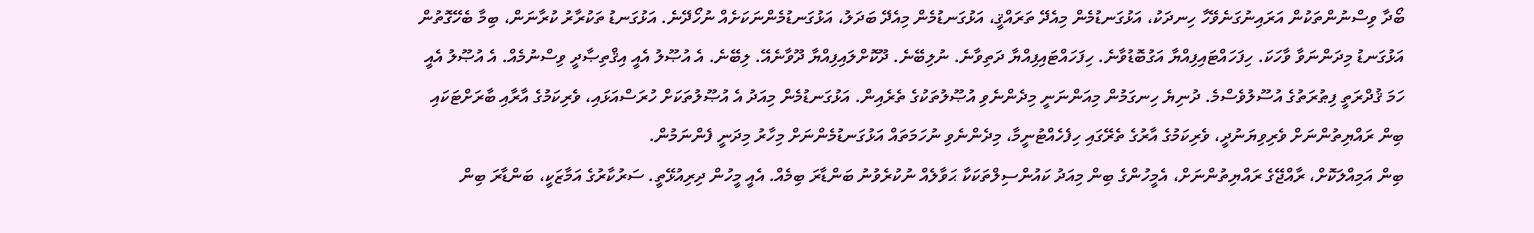ބޯދާ ވިސްނުންތަކުން އަރައިނުގަނެވޭހާ ހިނދަކު، އަޅުގަނޑުމެން މިއެދޭ ތަރައްޤީ، އަޅުގަނޑުމެން މިއެދޭ ބަދަލު، އަޅުގަނޑުމެންނަކަށެއް ނުހޯދޭނެ. އަޅުގަނޑު ތަކުރާރު ކުރާނަން، ބިމާ ބެހޭގޮތުން އަޅުގަނޑު މިދަންނަވާ ވާހަކަ. ހިފަހައްޓައިފިއްޔާ އަގުބޮޑުވާނެ. ހިފަހައްޓައިފިއްޔާ ދަތިވާނެ. ނުލިބޭނެ. ދޫކޮށްލައިފިއްޔާ ދޫވާނެއޭ. ލިބޭނެ. އެ އުޞޫލު އެއީ އިޤްތިޞާދީ ވިސްނުމެއް. އެ އުޞޫލު އެއީ ހަމަ ޤުދްރަތީ ފިޠުރަތުގެ އުސޫލުވެސްމެ. ދުނިޔެ ހިނގަމުން މިއަންނަނީ މިދެންނެވި އުޞޫލުތަކުގެ ތެރެއިން. އަޅުގަނޑުމެން މިއަދު އެ އުޞޫލުތަކަށް ހުރަސްއަޅައި، ވެރިކަމުގެ އާރާއި ބާރަށްޓަކައި ބިން ރައްޔިތުންނަށް ވެރިވިޔަނުދީ، ވެރިކަމުގެ އާރުގެ ތެރޭގައި ހިފެހެއްޓުނީމާ، މިދެންނެވި ނުހަމަތައް އަޅުގަނޑުމެންނަށް މިހާރު މިދަނީ ފެންނަމުން.
ބިން އަމިއްލަކޮށް، ރާއްޖޭގެ ރައްޔިތުންނަށް، އެމީހުންގެ ބިން މިއަދު ކައުންސިލްތަކަކާ ޙަވާލެއް ނުކުރެވުނު ބަންޑާރަ ބިމެއް. އެއީ މީހުން ދިރިއުޅޭތީ. ސަރުކާރުގެ އަމާޒަކީ، ބަންޑާރަ ބިން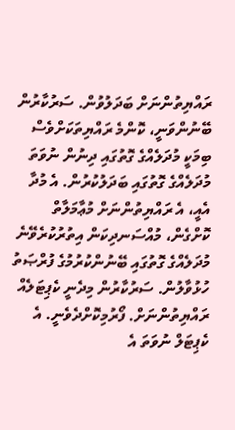ރައްޔިތުންނަށް ބަދަލުވުން. ސަރުކާރުން ބޭނުންވަނީ، ކޮންމެ ރައްޔިތަކަށްވެސް ބިމަކީ މުދަލެއްގެ ގޮތުގައި ދިނުން ނުވަތަ މުދަލެއްގެ ގޮތުގައި ބަދަލުކުރުން. އެ މުދާ އެއީ، އެ ރައްޔިތުންނަށް މުޢާމަލާތް ކޮށްގެން، މުއްސަނދިކަން އިތުރުކުރެވޭނެ މުދަލެއްގެ ގޮތުގައި ބޭނުންކުރުމުގެ ފުރްޞަތު ހުޅުވާލުން. ސަރުކާރުން މިދެނީ ކެޕިޓަލެއް ރައްޔިތުންނަށް. ފޯރުމިކޮށްދެވެނީ. އެ ކެޕިޓަލް ނުވަތަ އެ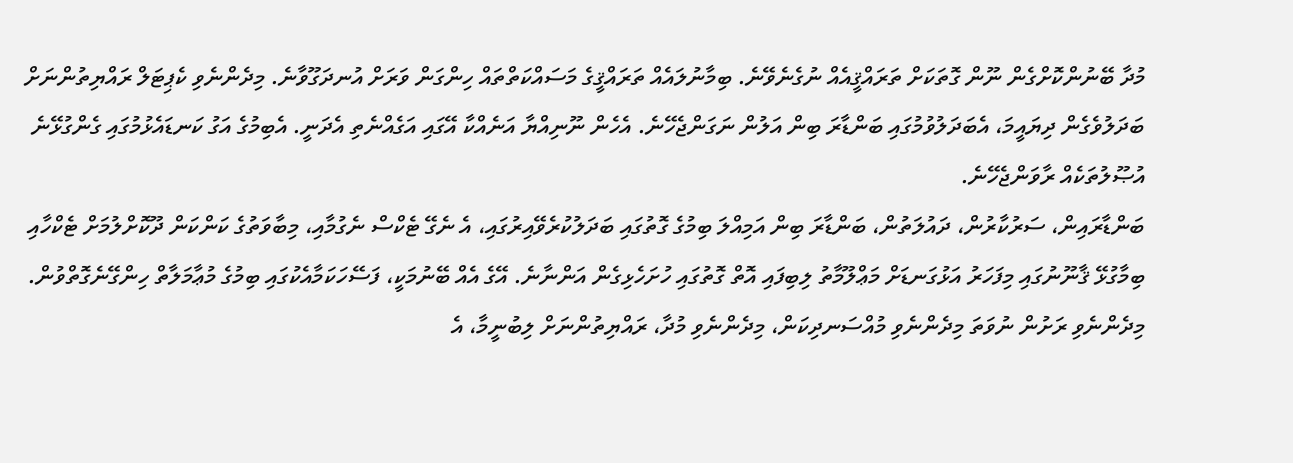މުދާ ބޭނުންކޮށްގެން ނޫން ގޮތަކަށް ތަރައްޤީއެއް ނުގެނެވޭނެ. ބިމާނުލައެއް ތަރައްޤީގެ މަސައްކަތްތައް ހިންގަން ވަރަށް އުނދަގޫވާނެ. މިދެންނެވި ކެޕިޓަލް ރައްޔިތުންނަށް ބަދަލުވެގެން ދިޔައީމަ، އެބަދަލުވުމުގައި ބަންޑާރަ ބިން އަލުން ނަގަންޖެހޭނެ. އެހެން ނޫނިއްޔާ އަނެއްކާ އޭގައި އަގެއްނެތި އެދަނީ. އެބިމުގެ އަގު ކަނޑައެޅުމުގައި ގެންގުޅޭނެ އުޞޫލުތަކެއް ރާވަންޖެހޭނެ.
ބަންޑާރައިން، ސަރުކާރުން، ދައުލަތުން، ބަންޑާރަ ބިން އަމިއްލަ ބިމުގެ ގޮތުގައި ބަދަލުކުރެވޭއިރުގައި، އެ ނެގޭ ޓެކްސް ނެގުމާއި، މިބާވަތުގެ ކަންކަން ދޫކޮށްލުމަށް ޓެކްހާއި ބިމާގުޅޭ ޤާނޫނުގައި މިފަހަރު އަޅުގަނޑަށް މަޢްލޫމާތު ލިބިފައި އޮތް ގޮތުގައި ހުށަހެޅިގެން އަންނާނެ. އޭގެ އެއް ބޭނުމަކީ، ފަސޭހަކަމާއެކުގައި ބިމުގެ މުޢާމަލާތް ހިންގޭނެގޮތްވުން. މިދެންނެވި ރަށުން ނުވަތަ މިދެންނެވި މުއްސަނދިކަން، މިދެންނެވި މުދާ، ރައްޔިތުންނަށް ލިބުނީމާ، އެ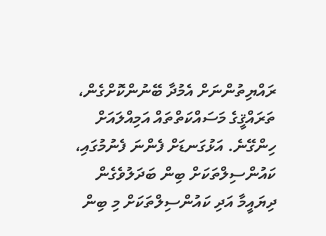ރައްޔިތުންނަށް އެމުދާ ބޭނުންކޮށްގެން، ތަރައްޤީގެ މަސައްކަތްތައް އަމިއްލައަށް ހިންގޭނެ. އަޅުގަނޑަށް ފެންނަ ފެނުމުގައި، ކައުންސިލްތަކަށް ބިން ބަދަލުވެގެން ދިޔައީމާ އަދި ކައުންސިލްތަކަށް މި ބިން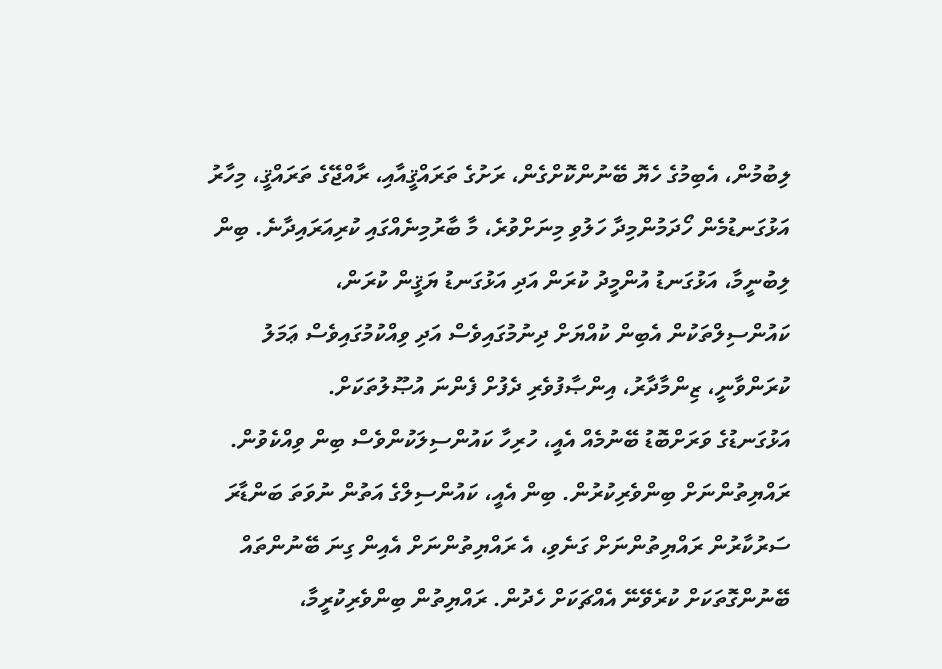ލިބުމުން، އެބިމުގެ ހެޔޮ ބޭނުންކޮށްގެން، ރަށުގެ ތަރައްޤީއާއި، ރާއްޖޭގެ ތަރައްޤީ، މިހާރު އަޅުގަނޑުމެން ހޯދަމުންމިދާ ހަލުވި މިނަށްވުރެ، މާ ބާރުމިނެއްގައި ކުރިއަރައިދާނެ. ބިން ލިބުނީމާ، އަޅުގަނޑު އުންމީދު ކުރަން އަދި އަޅުގަނޑު ޔަޤީން ކުރަން، ކައުންސިލްތަކުން އެބިން ކުއްޔަށް ދިނުމުގައިވެސް އަދި ވިއްކުމުގައިވެސް ޢަމަލު ކުރަންވާނީ، ޒިންމާދާރު، އިންޞާފުވެރި ދެފުށް ފެންނަ އުޞޫލުތަކަށް.
އަޅުގަނޑުގެ ވަރަށްބޮޑު ބޭނުމެއް އެއީ، ހުރިހާ ކައުންސިލަކުންވެސް ބިން ވިއްކެވުން. ރައްޔިތުންނަށް ބިންވެރިކުރުން. ބިން އެއީ، ކައުންސިލްގެ އަތުން ނުވަތަ ބަންޑާރަ ސަރުކާރުން ރައްޔިތުންނަށް ގަނެވި، އެ ރައްޔިތުންނަށް އެއިން ގިނަ ބޭނުންތައް ބޭނުންގޮތަކަށް ކުރެވޭނޭ އެއްޗަކަށް ހެދުން. ރައްޔިތުން ބިންވެރިކުރީމާ،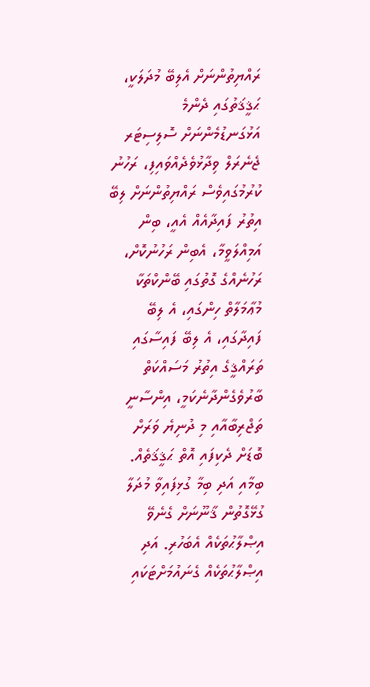ރައްޔިތުންނަށް އެލިބޭ މުދަލަކީ، ޙަޤީޤަތުގައި ދެންމެ އަޅުގަނޑުމެންނަށް ސޮލިސިޓަރ ޖެނެރަލް ވިދާޅުވެދެއްވައިފި، ރަހުނު ކުރުމުގައިވެސް ރައްޔިތުންނަށް ލިބޭ އިތުރު ފައިދާއެއް އެއީ، ބިން އަމިއްލަވީމާ، އެބިން ރަހުނުކޮށް، ރަހުނެއްގެ ގޮތުގައި ބޭންކްތަކާ މުޢާމަލާތް ހިންގައި، އެ ލިބޭ ފައިދާގައި، އެ ލިބޭ ފައިސާގައި ތަރައްޤީގެ އިތުރު މަސައްކަތް ބާރުވެގެންދާނެކަމީ، އިންސާނީ ތަޖްރިބާއާއި މި ދުނިޔެ ވަރަށް ބޮޑަށް ދެކިފައި އޮތް ޙަޤީޤަތެއް.
ބިމާއި އަދި ބިމާ ގުޅިފައިވާ މުދަލާ ގުޅޭގޮތުން ޤާނޫނަށް ގެނެވޭ އިޞްލާޙުތަކެއް އެބަހުރި. އަދި އިޞްލާޙުތަކެއް ގެނައުމަށްޓަކައި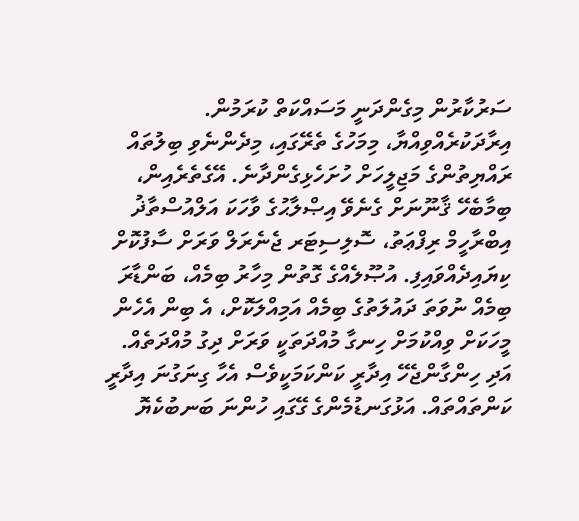ސަރުކާރުން މިގެންދަނީ މަސައްކަތް ކުރަމުން. އިރާދަކުރެއްވިއްޔާ، މިމަހުގެ ތެރޭގައި، މިދެންނެވި ބިލުތައް ރައްޔިތުންގެ މަޖިލީހަށް ހުށަހެޅިގެންދާނެ. އޭގެތެރެއިން، ބިމާބެހޭ ޤާނޫނަށް ގެނެވޭ އިޞްލާޙުގެ ވާހަކަ އަލްއުސްތާޛު އިބްރާހީމް ރިފްޢަތު، ސޮލިސިޓަރ ޖެނެރަލް ވަރަށް ސާފުކޮށް ކިޔައިދެއްވައިފި. އުޞޫލެއްގެ ގޮތުން މިހާރު ބިމެއް، ބަންޑާރަ ބިމެއް ނުވަތަ ދައުލަތުގެ ބިމެއް އަމިއްލަކޮށް، އެ ބިން އެހެން މީހަކަށް ވިއްކުމަށް ހިނގާ މުއްދަތަކީ ވަރަށް ދިގު މުއްދަތެއް. އަދި ހިންގާންޖެހޭ އިދާރީ ކަންކަމަކީވެސް އެހާ ގިނަގުނަ އިދާރީ ކަންތައްތައް. އަޅުގަނޑުމެންގެ ގޭގައި ހުންނަ ބަނބުކެޔޮ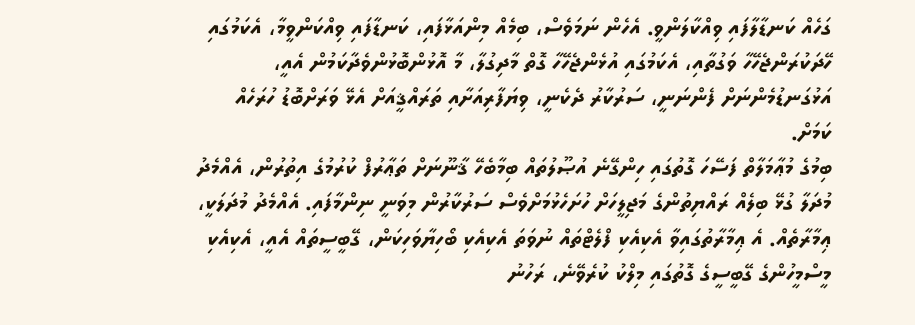ގަހެއް ކަނޑާލާފައި ވިއްކާލަންވީ. އެހެން ނަމަވެސް، ބިމެއް މިންއަޅާފައި، ކަނޑާފައި ވިއްކަންވީމާ، އެކަމުގައި ހޭދަކުރަންޖެހޭހާ ވަގުތާއި، އެކަމުގައި އުޅެންޖެހޭހާ ގޮތް މާދިގުލާ، މާ އޮޅުންބޮޅުންވެދާކަމުން އެއީ، އަޅުގަނޑުމެންނަށް ފެންނަނީ، ސަރުކާރު ދެކެނީ، ވިޔަފާރިއަށާއި ތަރައްޤީއަށް އެޅޭ ވަރަށްބޮޑު ހުރަހެއް ކަމަށް.
ބިމުގެ މުޢާމަލާތް ފަސޭހަ ގޮތުގައި ހިންގޭނެ އުޞޫލުތައް ބިމާބެހޭ ޤާނޫނަށް ތަޢާރުފް ކުރުމުގެ އިތުރުން، އެއްމެދު މުދަލާ ގުޅޭ ބިލެއް ރައްޔިތުންގެ މަޖިލީހަށް ހުށަހެޅުމަށްވެސް ސަރުކާރުން މިވަނީ ނިންމާފައި. އެއްމެދު މުދަލަކީ، ޢިމާރާތެއް. އެ ޢިމާރާތުގައިވާ އެކިއެކި ފްލެޓްތައް ނުވަތަ އެކިއެކި ބޯހިޔާވަހިކަން، ގޭބީސީތައް އެއީ، އެކިއެކި މީސްމީހުންގެ ގޭބީސީގެ ގޮތުގައި މިލްކު ކުރެވޭނެ، ރަހުނު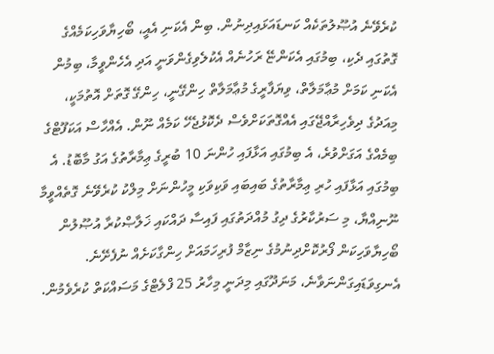ކުރެވޭނެ އުޞޫލުތަކެއް ކަނޑައަޅައިދިނުން. ބިން އެކަނި އެއީ، ބޯހިޔާވަހިކަމެއްގެ ގޮތުގައި ދެކި، ބިމުގައި އެކަންޏޭ ރަހުނެއް އެކުލެވިގެންވަނީ އަދި އެހެންވީމާ، ބިމުން އެކަނި ކަމަށް މުޢާމަލާތް، ވިޔަފާރީގެ މުޢާމަލާތް ހިންގޭނީ، ހިންގޭ ގޮތަށް އޮތުމަކީ، މިއަދުގެ ދިވެހިރާއްޖޭގައި އެއްގޮތަކަށްވެސް ދެކޮޅުޖެހޭ ކަމެއް ނޫން. އެއްހާސް އަކަފޫޓްގެ ބިމެއްގެ އަގަށްވުރެ، އެ ބިމުގައި އަޅާފައި ހުންނަ 10 ބުރީގެ ޢިމާރާތުގެ އަގު މާބޮޑު. އެ ބިމުގައި އަޅާފައި ހުރި ޢިމާރާތުގެ ބައިބައި ވަކިވަކި މީހުންނަށް މިލްކު ކުރެވޭނެ ގޮތެއްވީމާ ނޫނިއްޔާ، މި ސަރުކާރުގެ ދިގު މުއްދަތުގައި ފައިސާ ދައްކައި ޚަލާޞްކުރާ އުޞޫލުން ބޯހިޔާވަހިކަން ފޯރުކޮށްދިނުމުގެ ނިޒާމް ފުރިހަމައަށް ހިންގާކަށެއް ނުފެށޭނެ.
އެނގިވަޑައިގަންނަވާނެ، މަނަދޫގައި މިދަނީ މިހާރު 25 ފްލެޓްގެ މަސައްކަތް ކުރެވެމުން.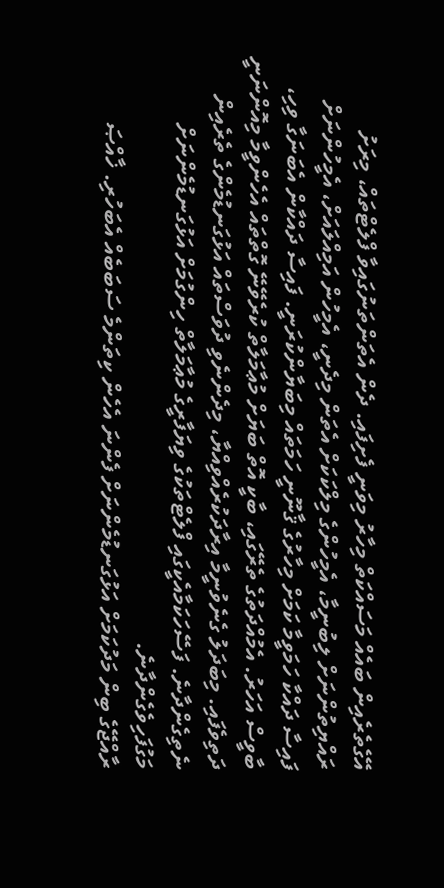އޭގެތެރެއިން ބައެއް މަސައްކަތް މިހާރު މިވަނީ ފެށިފައި. ދެން އެތަންތަނުގައިވާ ފްލެޓްތައް، މިރަށު ރައްޔިތުންނަށް ލިބުނީމާ، އެމީހުންގެ މިލްކަކަށް އެތަން މިދެނީ، އެމީހުން އަމިއްލައަށް، އެމީހުންނަށް ފައިސާ ދައްކާ ހަމަވީމާ ކަމަށް މިހާރުގެ ޤާނޫނީ ހަމަތައް މިބަޔާންކުރަނީ. ފައިސާ ދައްކާން އެބަނަގާ ވިހި، ބާވީސް އަހަރު. އެމުއްދަތުގެ ތެރޭގައި، ބާކީ އޮތް ބަޔަށް މުޢާމަލާތް ކުރެވޭނޭ ގޮތްތައް އެހެންވީމާ މިއޮންނަނީ ދަތިވެފައި. މިބަދަލު ގެނެވުނީމާ އިރާދަކުރެއްވިއްޔާ، މިދެންނެވި ދުވަސްތައް އަޅުގަނޑުމެންގެ ތެރެއިން ނެތިގެންދާނެ. ފަސޭހަކަމާއެކީގައި ފްލެޓްތަކުގެ ވިޔަފާރީގެ މުޢާމަލާތް ހިންގުމަށް އަޅުގަނޑުމެންނަށް މަގުފަހިވެގެންދާނެ.
ރާއްޖޭގެ ބިން މަދުކަމަށް އަޅުގަނޑުމެންނަށް ފެންނަ އެހެން ކިތަންމެ ސަބަބެއް އެބަހުރި. ޚާއްޞަ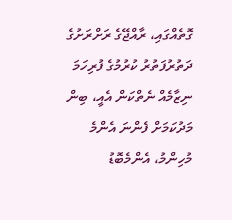ގޮތެއްގައި، ރާއްޖޭގެ ރަށްރަށުގެ ދަތުރުފަތުރު ކުރުމުގެ ފުރިހަމަ ނިޒާމެއް ނެތްކަން އެއީ، ބިން މަދުކަމަށް ފެންނަ އެންމެ މުހިންމު، އެންމެބޮޑު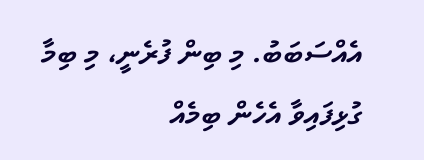އެއްސަބަބު. މި ބިން ފުރެނީ، މި ބިމާ ގުޅިފައިވާ އެހެން ބިމެއް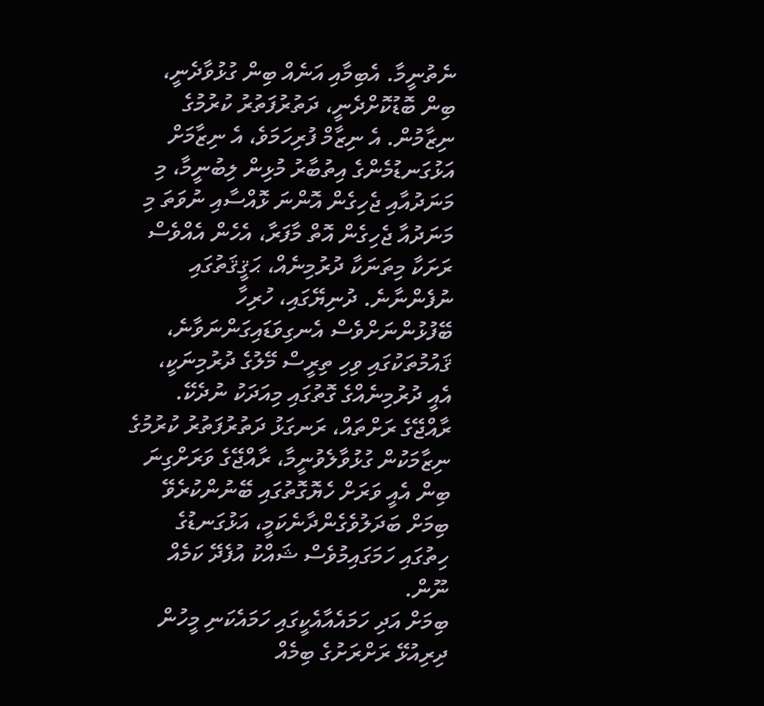ނެތުނީމާ. އެބިމާއި އަނެއް ބިން ގުޅުވާދެނީ، ބިން ބޮޑުކޮށްދެނީ، ދަތުރުފަތުރު ކުރުމުގެ ނިޒާމުން. އެ ނިޒާމް ފުރިހަމަވެ، އެ ނިޒާމަށް އަޅުގަނޑުމެންގެ އިތުބާރު މުޅިން ލިބުނީމާ، މި މަނަދުއާއި ޖެހިގެން އޮންނަ ޅޮއްސާއި ނުވަތަ މި މަނަދުއާ ޖެހިގެން އޮތް މާފަރާ، އެހެން އެއްވެސް ރަށަކާ މިތަނަކާ ދުރުމިނެއް، ޙަޤީޤަތުގައި ނުފެންނާނެ. ދުނިޔޭގައި، ހުރިހާ ބޭފުޅުންނަށްވެސް އެނގިވަޑައިގަންނަވާނެ، ޤައުމުތަކުގައި ވިހި ތިރީސް މޭލުގެ ދުރުމިނަކީ، އެއީ ދުރުމިނެއްގެ ގޮތުގައި މިއަދަކު ނުދެކޭ. ރާއްޖޭގެ ރަށްތައް، ރަނގަޅު ދަތުރުފަތުރު ކުރުމުގެ ނިޒާމަކުން ގުޅުވާލެވުނީމާ، ރާއްޖޭގެ ވަރަށްގިނަ ބިން އެއީ ވަރަށް ހެޔޮގޮތުގައި ބޭނުންކުރެވޭ ބިމަށް ބަދަލުވެގެންދާނެކަމީ، އަޅުގަނޑުގެ ހިތުގައި ހަމަގައިމުވެސް ޝައްކު އުފެދޭ ކަމެއް ނޫން.
ބިމަށް އަދި ހަމައެއާއެކީގައި ހަމައެކަނި މީހުން ދިރިއުޅޭ ރަށްރަށުގެ ބިމެއް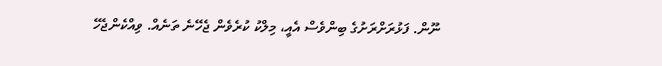ނޫން. ފަޅުރަށްރަށުގެ ބިންވެސް އެއީ، މިލްކު ކުރެވެން ޖެހޭނެ ތަނެއް. ވިއްކެންޖެހޭ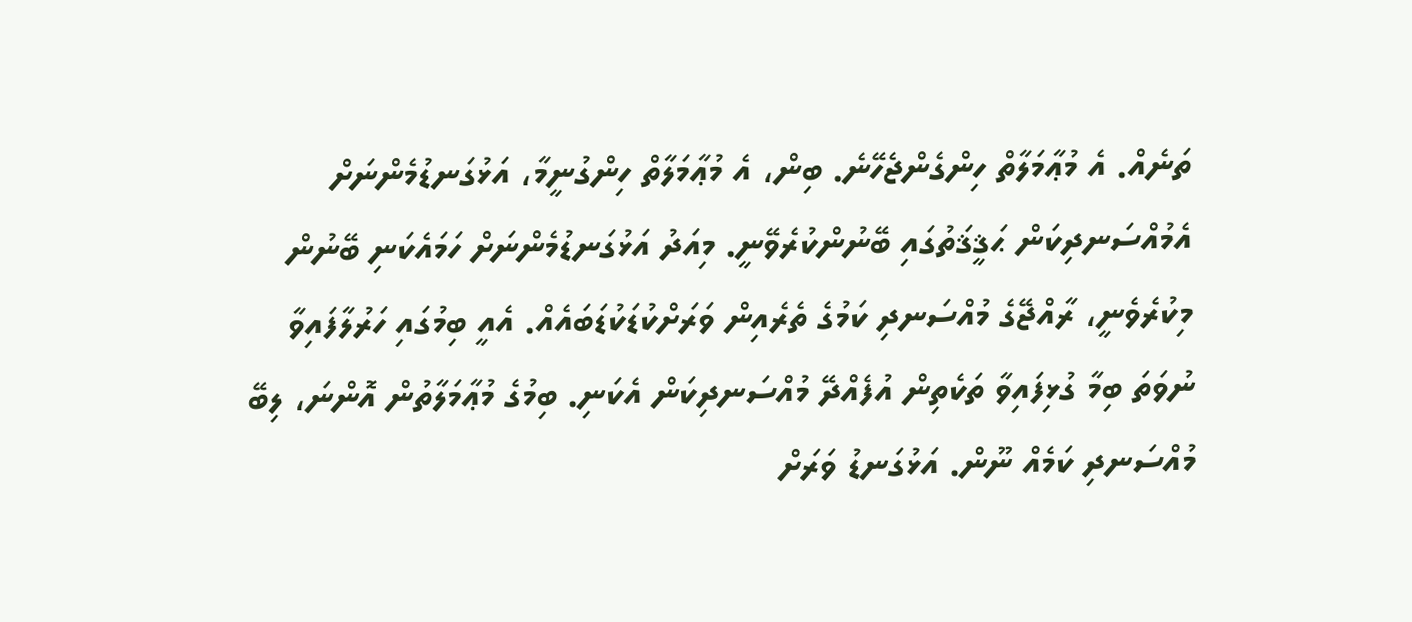ތަނެއް. އެ މުޢާމަލާތް ހިންގެންޖެހޭނެ. ބިން، އެ މުޢާމަލާތް ހިންގުނީމާ، އަޅުގަނޑުމެންނަށް އެމުއްސަނދިކަން ޙަޤީޤަތުގައި ބޭނުންކުރެވޭނީ. މިއަދު އަޅުގަނޑުމެންނަށް ހަމައެކަނި ބޭނުން މިކުރެވެނީ، ރާއްޖޭގެ މުއްސަނދި ކަމުގެ ތެރެއިން ވަރަށްކުޑަކުޑަބައެއް. އެއީ ބިމުގައި ހަރުލާފައިވާ ނުވަތަ ބިމާ ގުޅިފައިވާ ތަކެތިން އުފެއްދޭ މުއްސަނދިކަން އެކަނި. ބިމުގެ މުޢާމަލާތުން އޮންނަ، ލިބޭ މުއްސަނދި ކަމެއް ނޫން. އަޅުގަނޑު ވަރަށް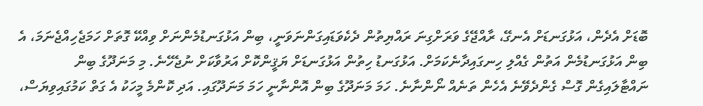ބޮޑަށް އެދެން، އަޅުގަނޑަށް އެނގޭ، ރާއްޖޭގެ ވަރަށްގިނަ ރައްޔިތުން ދެކެވަޑައިގަންނަވަނީ، ބިން އަޅުގަނޑުމެންނަށް ވިއްކޭ ގޮތަށް ހަމަޖެހިއްޖެނަމަ، އެ ބިން އަޅުގަނޑުމެން އަތުން ގެއްލި ހިނގައިދާނެކަމަށް. އަޅުގަނޑު ހިތުން އަޅުގަނޑަށް ޔަޤީންކޮށް އަރުވާކަށް ނުޖެހޭނެ. މި މަނަދޫގެ ބިން ނައްޓާލައިގެން ގޮސް ގެންދެވޭނެ އެހެން ތަނެއް ނޯންނާނެ. ހަމަ މަނަދޫގެ ބިން އޮންނާނީ ހަމަ މަނަދޫގައި. އަދި ކޮންމެ މީހަކު އެ ގަތް ކަމުގައިވިޔަސް،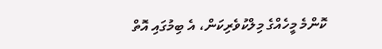ކޮންމެ މީހެއްގެ މިލްކުވެރިކަން، އެ ބިމުގައި އޮތް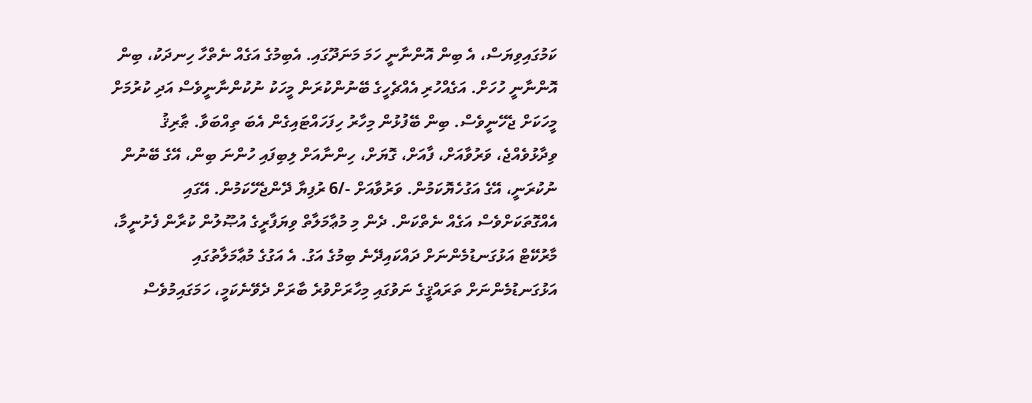ކަމުގައިވިޔަސް، އެ ބިން އޮންނާނީ ހަމަ މަނަދޫގައި. އެބިމުގެ އަގެއް ނެތްހާ ހިނދަކު، ބިން އޮންނާނީ ހުހަށް. އަގެއްހުރި އެއްޗެހީގެ ބޭނުންކުރަން މީހަކު ނުކުންނާނީވެސް އަދި ކުރުމަށް މީހަކަށް ޖެހޭނީވެސް. ބިން ބޭފުޅުން މިހާރު ހިފަހައްޓައިގެން އެބަ ތިއްބަވާ. ޠާރިޤު ވިދާޅުވެއްޖެ، ވަރުވާއަށް، ފާއަށް، ގޮޔަށް، ހިންނާއަށް ލިބިފައި ހުންނަ ބިން، އޭގެ ބޭނުން ނުކުރަނީ، އޭގެ އަގުހެޔޮކަމުން. ވަރުވާއަށް -/6 ރުފިޔާ ދޭންޖެހޭކަމުން. އޭގައި އެއްގޮތަކަށްވެސް އަގެއް ނެތްކަން. ދެން މި މުޢާމަލާތް ވިޔަފާރީގެ އުޞޫލުން ކުރާން ފެށުނީމާ، މާރުކޭޓް އަޅުގަނޑުމެންނަށް ދައްކައިދޭނެ ބިމުގެ އަގު. އެ އަގުގެ މުޢާމަލާތުގައި އަޅުގަނޑުމެންނަށް ތަރައްޤީގެ ނަވުގައި މިހާރަށްވުރެ ބާރަށް ދެވޭނެކަމީ، ހަމަގައިމުވެސް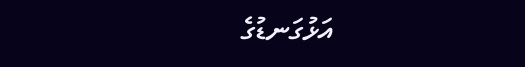އަޅުގަނޑުގެ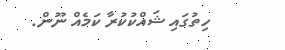ހިތުގައި ޝައްކުކުރާ ކަމެއް ނޫން.